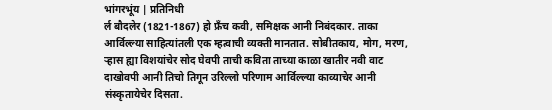भांगरभूंय | प्रतिनिधी
र्ल बौदलेर (1821-1867) हो फ्रँच कवी, समिक्षक आनी निबंदकार. ताका आर्विल्ल्या साहित्यांतली एक म्हत्वाची व्यक्ती मानतात. सोबीतकाय, मोग, मरण, ऱ्हास ह्या विशयांचेर सोद घेवपी ताची कविता ताच्या काळा खातीर नवी वाट दाखोवपी आनी तिचो तिगून उरिल्लो परिणाम आर्विल्ल्या काव्याचेर आनी संस्कृतायेचेर दिसता.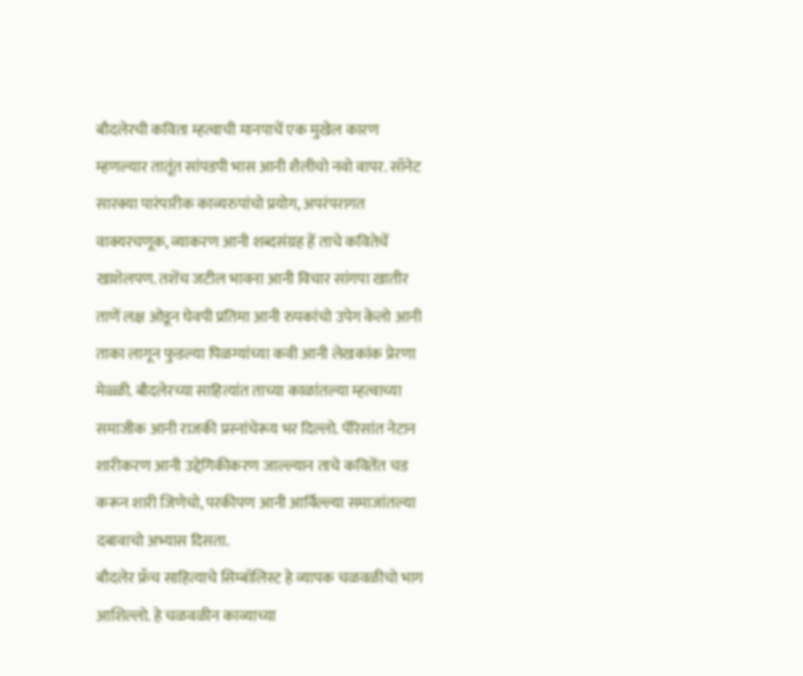बौदलेरची कविता म्हत्वाची मानपाचें एक मुखेल कारण म्हणल्यार तातूंत सांपडपी भास आनी शैलीचो नवो वापर. सॉनेट सारक्या पारंपारीक काव्यरुपांचो प्रयोग, अपरंपरागत वाक्यरचणूक, व्याकरण आनी शब्दसंग्रह हें ताचे कवितेचें खाशेलपण. तशेंच जटील भावना आनी विचार सांगपा खातीर ताणें लक्ष ओडून घेवपी प्रतिमा आनी रुपकांचो उपेग केलो आनी ताका लागून फुडल्या पिळग्यांच्या कवी आनी लेखकांक प्रेरणा मेळ्ळी. बौदलेरच्या साहित्यांत ताच्या काळांतल्या म्हत्वाच्या समाजीक आनी राजकी प्रस्नांचेरूय भर दिल्लो. पॅरिसांत नेटान शारीकरण आनी उद्देगिकीकरण जाल्ल्यान ताचे कवितेंत चड करून शारी जिणेचो, परकीपण आनी आर्विल्ल्या समाजांतल्या दबावाचो अभ्यास दिसता.
बौदलेर फ्रँच साहित्याचे सिम्बॉलिस्ट हे व्यापक चळवळीचो भाग आशिल्लो. हे चळवळीन काव्याच्या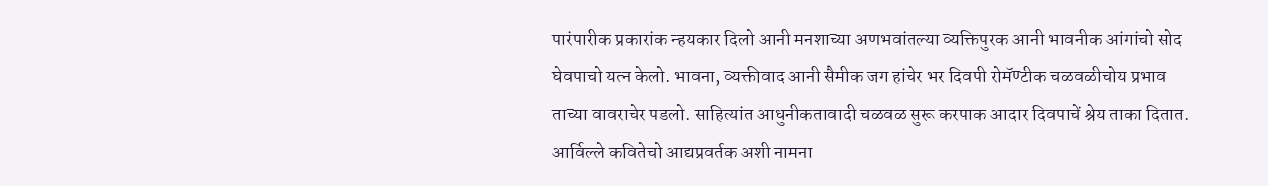पारंपारीक प्रकारांक न्हयकार दिलो आनी मनशाच्या अणभवांतल्या व्यक्तिपुरक आनी भावनीक आंगांचो सोद घेवपाचो यत्न केलो. भावना, व्यक्तीवाद आनी सैमीक जग हांचेर भर दिवपी रोमॅण्टीक चळवळीचोय प्रभाव ताच्या वावराचेर पडलो. साहित्यांत आधुनीकतावादी चळवळ सुरू करपाक आदार दिवपाचें श्रेय ताका दितात.
आर्विल्ले कवितेचो आद्यप्रवर्तक अशी नामना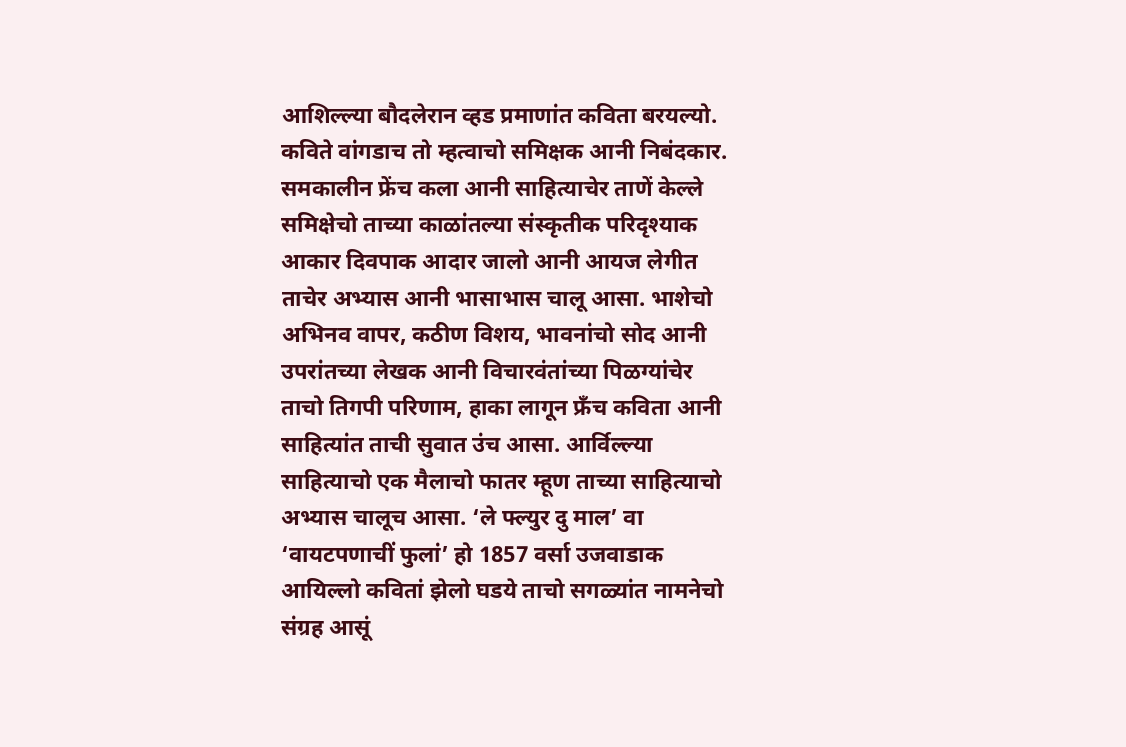आशिल्ल्या बौदलेरान व्हड प्रमाणांत कविता बरयल्यो. कविते वांगडाच तो म्हत्वाचो समिक्षक आनी निबंदकार. समकालीन फ्रेंच कला आनी साहित्याचेर ताणें केल्ले समिक्षेचो ताच्या काळांतल्या संस्कृतीक परिदृश्याक आकार दिवपाक आदार जालो आनी आयज लेगीत ताचेर अभ्यास आनी भासाभास चालू आसा. भाशेचो अभिनव वापर, कठीण विशय, भावनांचो सोद आनी उपरांतच्या लेखक आनी विचारवंतांच्या पिळग्यांचेर ताचो तिगपी परिणाम, हाका लागून फ्रँच कविता आनी साहित्यांत ताची सुवात उंच आसा. आर्विल्ल्या साहित्याचो एक मैलाचो फातर म्हूण ताच्या साहित्याचो अभ्यास चालूच आसा. ‘ले फ्ल्युर दु माल’ वा ‘वायटपणाचीं फुलां’ हो 1857 वर्सा उजवाडाक आयिल्लो कवितां झेलो घडये ताचो सगळ्यांत नामनेचो संग्रह आसूं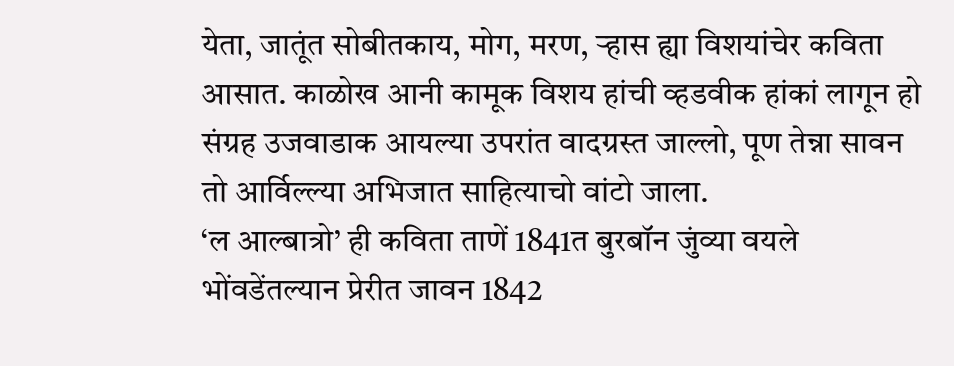येता, जातूंत सोबीतकाय, मोग, मरण, ऱ्हास ह्या विशयांचेर कविता आसात. काळोख आनी कामूक विशय हांची व्हडवीक हांकां लागून हो संग्रह उजवाडाक आयल्या उपरांत वादग्रस्त जाल्लो, पूण तेन्ना सावन तो आर्विल्ल्या अभिजात साहित्याचो वांटो जाला.
‘ल आल्बात्रो’ ही कविता ताणें 1841त बुरबॉन जुंव्या वयले भोंवडेंतल्यान प्रेरीत जावन 1842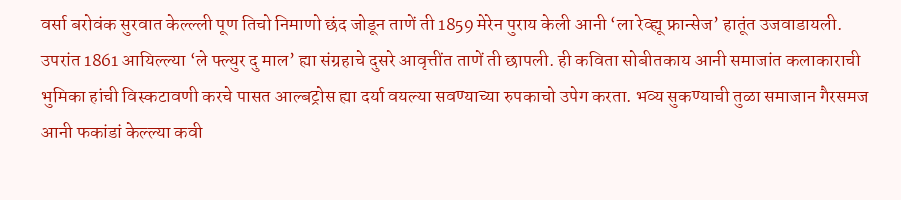वर्सा बरोवंक सुरवात केल्ल्ली पूण तिचो निमाणो छंद जोडून ताणें ती 1859 मेरेन पुराय केली आनी ‘ला रेव्ह्यू फ्रान्सेज’ हातूंत उजवाडायली. उपरांत 1861 आयिल्ल्या ‘ले फ्ल्युर दु माल’ ह्या संग्रहाचे दुसरे आवृत्तींत ताणें ती छापली. ही कविता सोबीतकाय आनी समाजांत कलाकाराची भुमिका हांची विस्कटावणी करचे पासत आल्बट्रोस ह्या दर्या वयल्या सवण्याच्या रुपकाचो उपेग करता. भव्य सुकण्याची तुळा समाजान गैरसमज आनी फकांडां केल्ल्या कवी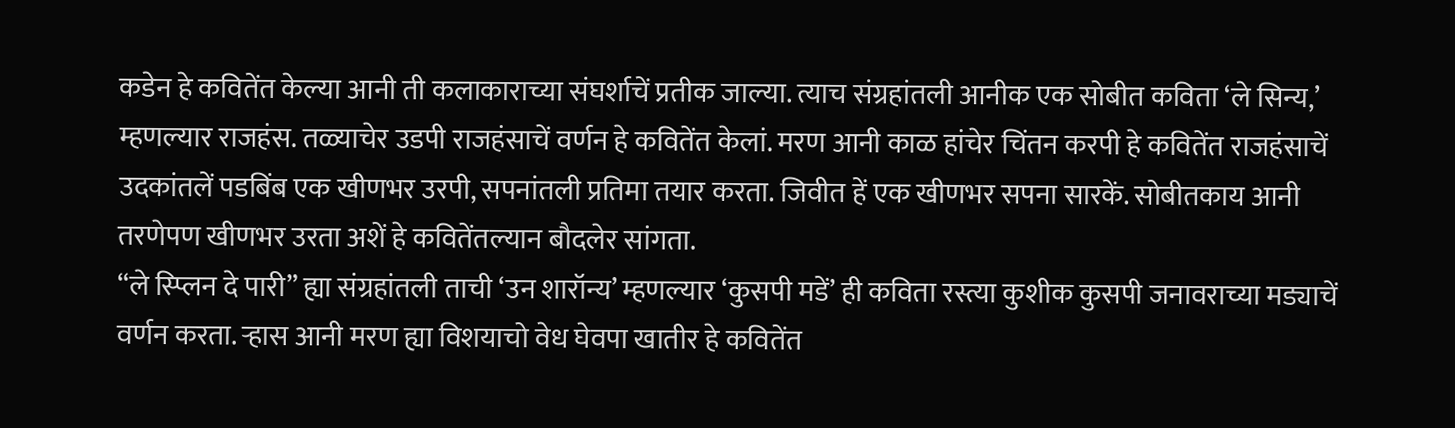कडेन हे कवितेंत केल्या आनी ती कलाकाराच्या संघर्शाचें प्रतीक जाल्या. त्याच संग्रहांतली आनीक एक सोबीत कविता ‘ले सिन्य,’ म्हणल्यार राजहंस. तळ्याचेर उडपी राजहंसाचें वर्णन हे कवितेंत केलां. मरण आनी काळ हांचेर चिंतन करपी हे कवितेंत राजहंसाचें उदकांतलें पडबिंब एक खीणभर उरपी, सपनांतली प्रतिमा तयार करता. जिवीत हें एक खीणभर सपना सारकें. सोबीतकाय आनी तरणेपण खीणभर उरता अशें हे कवितेंतल्यान बौदलेर सांगता.
“ले स्प्लिन दे पारी” ह्या संग्रहांतली ताची ‘उन शारॉन्य’ म्हणल्यार ‘कुसपी मडें’ ही कविता रस्त्या कुशीक कुसपी जनावराच्या मड्याचें वर्णन करता. ऱ्हास आनी मरण ह्या विशयाचो वेध घेवपा खातीर हे कवितेंत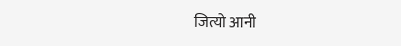जित्यो आनी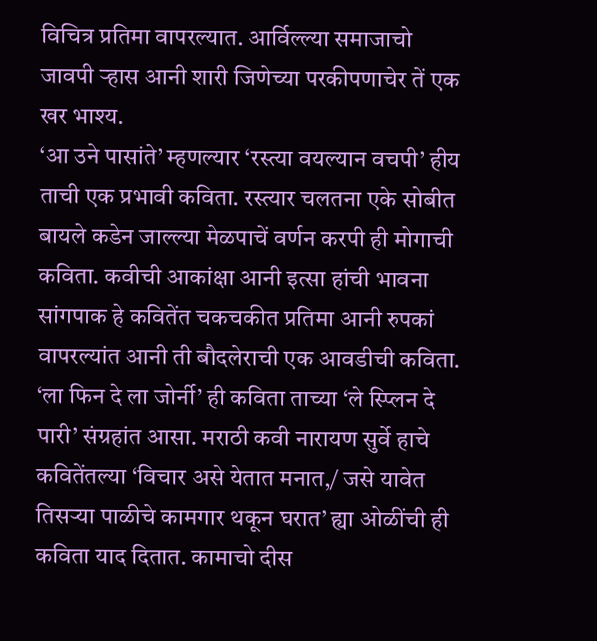विचित्र प्रतिमा वापरल्यात. आर्विल्ल्या समाजाचो जावपी ऱ्हास आनी शारी जिणेच्या परकीपणाचेर तें एक खर भाश्य.
‘आ उने पासांते’ म्हणल्यार ‘रस्त्या वयल्यान वचपी’ हीय ताची एक प्रभावी कविता. रस्त्यार चलतना एके सोबीत बायले कडेन जाल्ल्या मेळपाचें वर्णन करपी ही मोगाची कविता. कवीची आकांक्षा आनी इत्सा हांची भावना सांगपाक हे कवितेंत चकचकीत प्रतिमा आनी रुपकां
वापरल्यांत आनी ती बौदलेराची एक आवडीची कविता.
‘ला फिन दे ला जोर्नी’ ही कविता ताच्या ‘ले स्प्लिन दे पारी’ संग्रहांत आसा. मराठी कवी नारायण सुर्वे हाचे कवितेंतल्या ‘विचार असे येतात मनात,/ जसे यावेत तिसऱ्या पाळीचे कामगार थकून घरात’ ह्या ओळींची ही कविता याद दितात. कामाचो दीस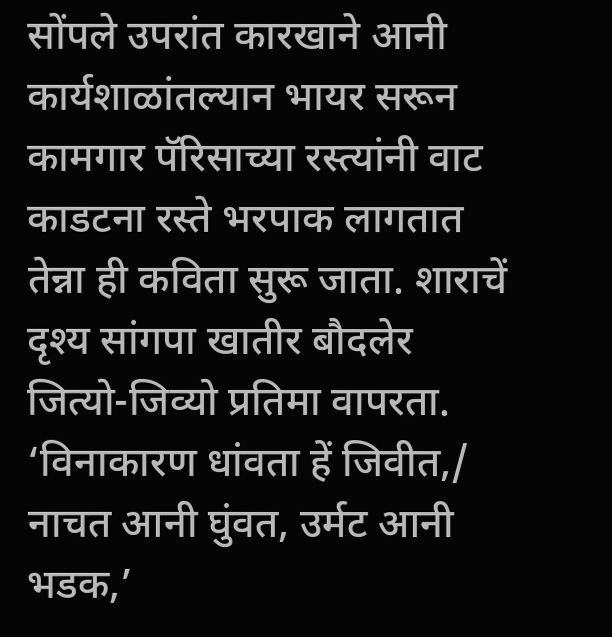सोंपले उपरांत कारखाने आनी कार्यशाळांतल्यान भायर सरून कामगार पॅरिसाच्या रस्त्यांनी वाट काडटना रस्ते भरपाक लागतात तेन्ना ही कविता सुरू जाता. शाराचें दृश्य सांगपा खातीर बौदलेर जित्यो-जिव्यो प्रतिमा वापरता. ‘विनाकारण धांवता हें जिवीत,/ नाचत आनी घुंवत, उर्मट आनी भडक,’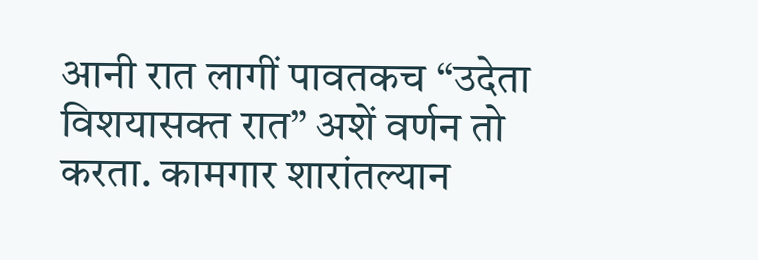आनी रात लागीं पावतकच “उदेता विशयासक्त रात” अशें वर्णन तो करता. कामगार शारांतल्यान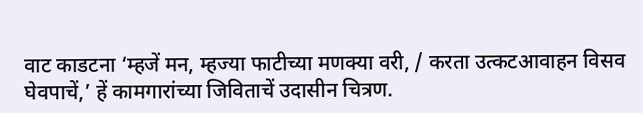वाट काडटना ‘म्हजें मन, म्हज्या फाटीच्या मणक्या वरी, / करता उत्कटआवाहन विसव घेवपाचें,’ हें कामगारांच्या जिविताचें उदासीन चित्रण.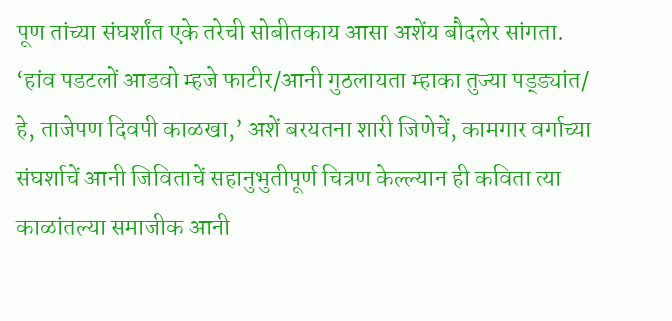पूण तांच्या संघर्शांत एके तरेची सोबीतकाय आसा अशेंय बौदलेर सांगता. ‘हांव पडटलों आडवो म्हजे फाटीर/आनी गुठलायता म्हाका तुज्या पड्ड्यांत/ हे, ताजेपण दिवपी काळखा,’ अशें बरयतना शारी जिणेचें, कामगार वर्गाच्या संघर्शाचें आनी जिविताचें सहानुभुतीपूर्ण चित्रण केल्ल्यान ही कविता त्या काळांतल्या समाजीक आनी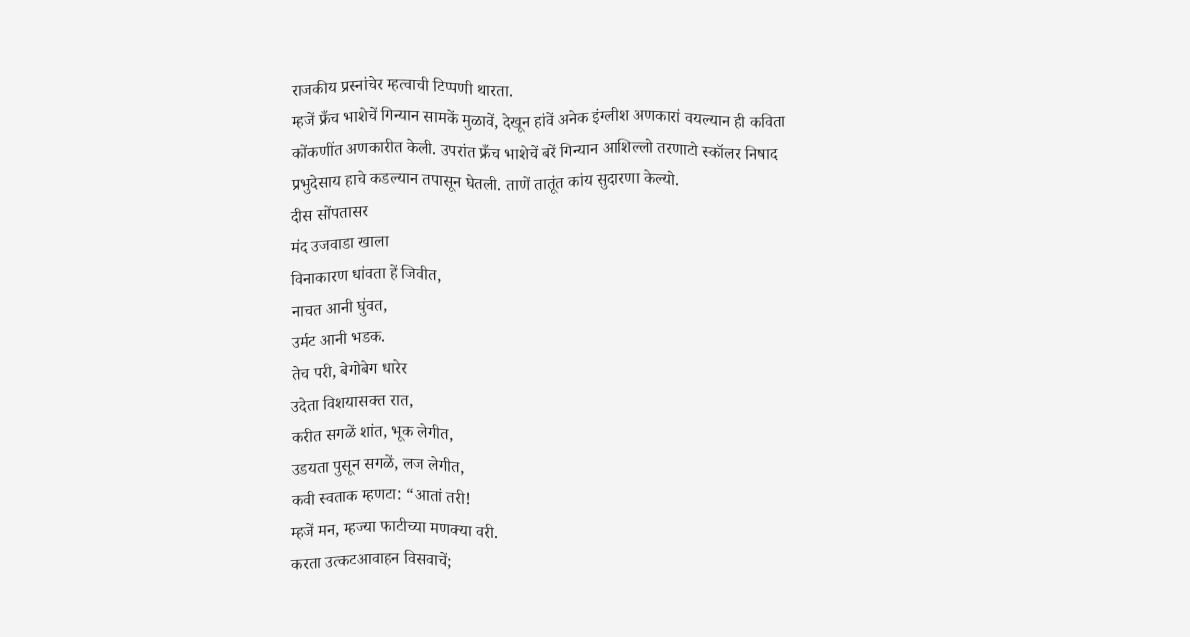राजकीय प्रस्नांचेर म्हत्वाची टिप्पणी थारता.
म्हजें फ्रँच भाशेचें गिन्यान सामकें मुळावें, देखून हांवें अनेक इंग्लीश अणकारां वयल्यान ही कविता कोंकणींत अणकारीत केली. उपरांत फ्रँच भाशेचें बरें गिन्यान आशिल्लो तरणाटो स्कॉलर निषाद प्रभुदेसाय हाचे कडल्यान तपासून घेतली. ताणें तातूंत कांय सुदारणा केल्यो.
दीस सोंपतासर
मंद उजवाडा खाला
विनाकारण धांवता हें जिवीत,
नाचत आनी घुंवत,
उर्मट आनी भडक.
तेच परी, बेगोबेग धारेर
उदेता विशयासक्त रात,
करीत सगळें शांत, भूक लेगीत,
उडयता पुसून सगळें, लज लेगीत,
कवी स्वताक म्हणटा: “आतां तरी!
म्हजें मन, म्हज्या फाटीच्या मणक्या वरी.
करता उत्कटआवाहन विसवाचें;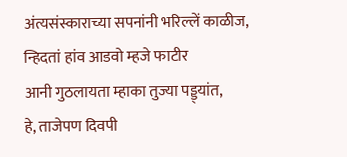अंत्यसंस्काराच्या सपनांनी भरिल्लें काळीज,
न्हिदतां हांव आडवो म्हजे फाटीर
आनी गुठलायता म्हाका तुज्या पड्ड्यांत,
हे, ताजेपण दिवपी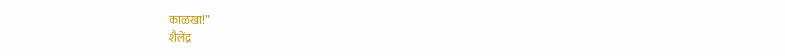काळखा!”
शैलेंद्र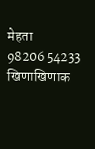मेहता
98206 54233
खिणाखिणाक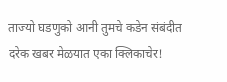ताज्यो घडणुको आनी तुमचे कडेन संबंदीत दरेक खबर मेळयात एका क्लिकाचेर!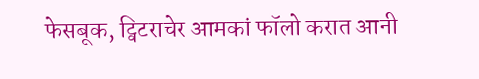फेसबूक, ट्विटराचेर आमकां फॉलो करात आनी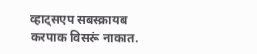व्हाट्सएप सबस्क्रायब करपाक विसरूं नाकात.